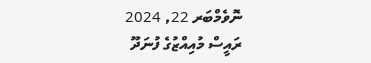ނޮވެމްބަރ 22, 2024
ރައީސް މުއިއްޒުގެ ފުނަދޫ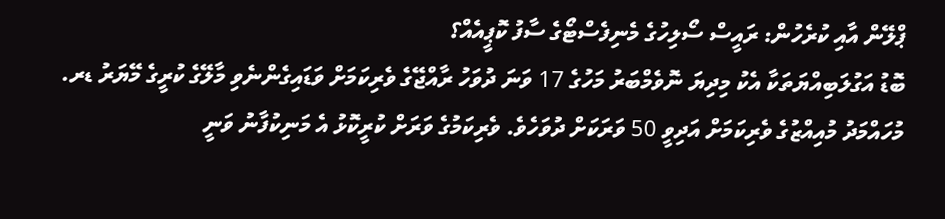ޕްލޭން އާއި ކުރެހުން: ރައީސް ސޯލިހުގެ މެނިފެސްޓޯގެ ސާފު ކޮޕީއެއް؟
ބޮޑު އަގުލަބިއްޔަތަކާ އެކު މިދިޔަ ނޮވެމްބަރު މަހުގެ 17 ވަނަ ދުވަހު ރާއްޖޭގެ ވެރިކަމަށް ވަޑައިގެންނެވި މާލޭގެ ކުރީގެ މޭޔަރު ޑރ. މުހައްމަދު މުއިއްޒުގެ ވެރިކަމަށް އަދިވީ 50 ވަރަކަށް ދުވަހެވެ. ވެރިކަމުގެ ވަރަށް ކުރީކޮޅު އެ މަނިކުފާނު ވަނީ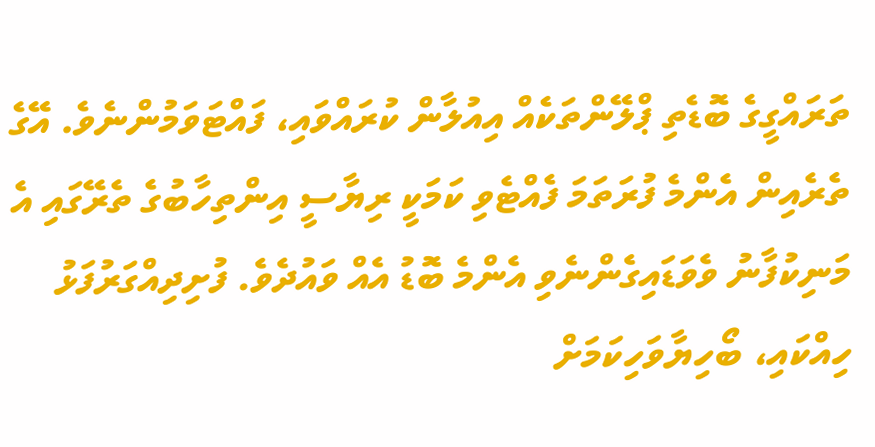ތަރައްގީގެ ބޮޑެތި ޕްލޭންތަކެއް އިއުލާން ކުރައްވައި، ފައްޓަވަމުންނެވެ. އޭގެ ތެރެއިން އެންމެ ފުރަތަމަ ފެއްޓެވި ކަމަކީ ރިޔާސީ އިންތިހާބުގެ ތެރޭގައި އެ މަނިކުފާނު ވެވަޑައިގެންނެވި އެންމެ ބޮޑު އެއް ވައުދެވެ. ފުށިދިއްގަރުފަޅު ހިއްކައި، ބޯހިޔާވަހިކަމަށް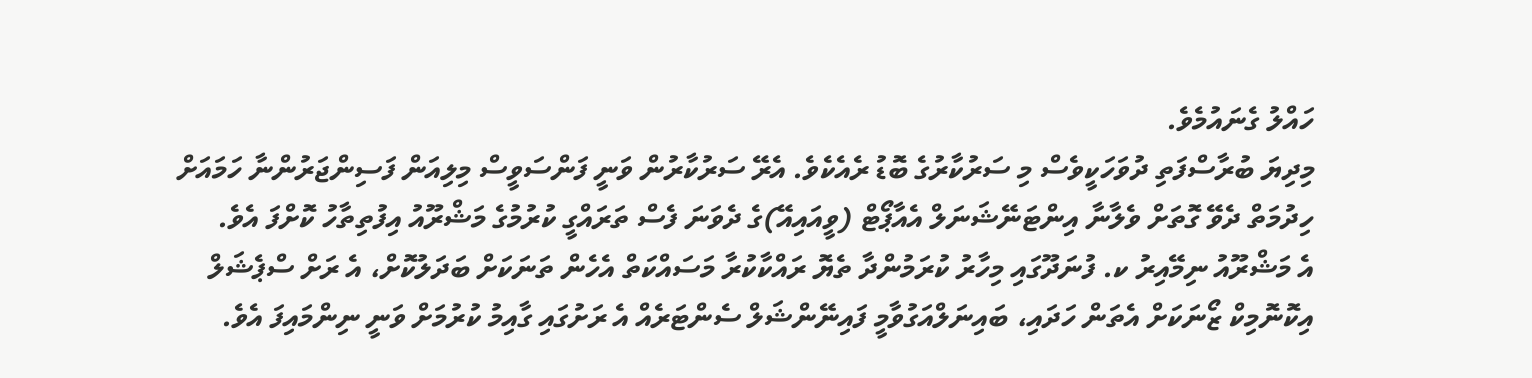ހައްލު ގެނައުމެވެ.
މިދިޔަ ބުރާސްފަތި ދުވަހަކީވެސް މި ސަރުކާރުގެ ބޮޑު ރެއެކެވެ. އެރޭ ސަރުކާރުން ވަނީ ފަންސަވީސް މިލިއަން ފަސިންޖަރުންނާ ހަމައަށް ހިދުމަތް ދެވޭ ގޮތަށް ވެލާނާ އިންޓަނޭޝަނަލް އެއާޕޯޓް (ވީއައިއޭ)ގެ ދެވަނަ ފެސް ތަރައްގީ ކުރުމުގެ މަޝްރޫއު އިފުތިތާހު ކޮށްފަ އެވެ.
އެ މަޝްރޫއު ނިމޭއިރު ކ. ފުނަދޫގައި މިހާރު ކުރަމުންދާ ތެޔޮ ރައްކާކުރާ މަސައްކަތް އެހެން ތަނަކަށް ބަދަލުކޮށް، އެ ރަށް ސްޕެޝަލް އިކޮނޮމިކް ޒޯނަކަށް އެތަން ހަދައި، ބައިނަލްއަގުވާމީ ފައިނޭންޝަލް ސެންޓަރެއް އެ ރަށުގައި ގާއިމު ކުރުމަށް ވަނީ ނިންމައިފަ އެވެ.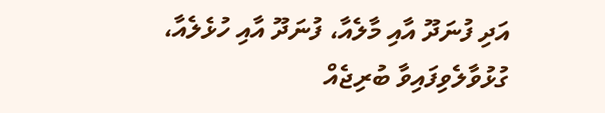އަދި ފުނަދޫ އާއި މާލެއާ، ފުނަދޫ އާއި ހުޅެލެއާ، ގުޅުވާލެވިފައިވާ ބުރިޖެއް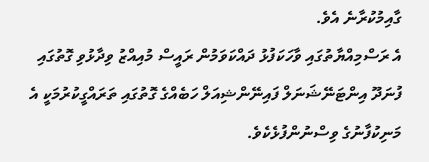ގާއިމުކުރާނެ އެވެ.
އެ ރަސްމިއްޔާތުގައި ވާހަކަފުޅު ދައްކަވަމުން ރައީސް މުއިއްޒު ވިދާޅުވި ގޮތުގައި ފުނަދޫ އިންޓަނޭޝަނަލް ފައިނޭންޝިއަލް ހަބެއްގެ ގޮތުގައި ތަރައްގީކުރުމަކީ އެ މަނިކުފާނުގެ ވިސްނުންފުޅެކެވެ.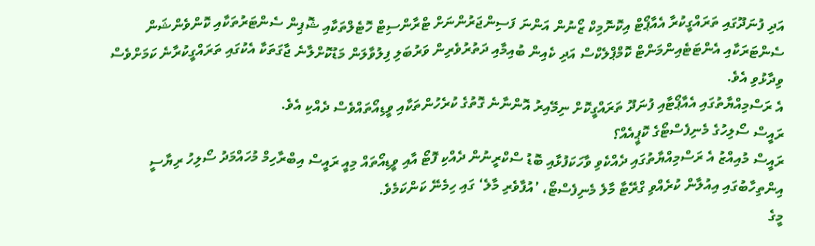އަދި ފުނަދޫގައި ތަރައްގީކުރާ އެއާޕޯޓް އިކޮނޮމިކް ޒޯނުން އަންނަ ފަސިންޖަރުންނަށް ޓްރާންސިޓް ހޮޓެލްތަކާއި ޝޮޕިން ސެންޓަރުތަކާއި ކޮންވެންޝަން ސެންޓަރަކާއި އެންޓަޓެއިންމަންޓް ކޮމްޕްލެކްސް އަދި ކެއިން ބުއިމާއި ދަތުރުވެރިން ވަރުބަލި ފިލުވާލަން މަޑުކޮށްލާނެ ޖާގަތަކާ އެކުގައި ތަރައްގީކުރާނެ ކަމަށްވެސް ވިދާޅުވި އެވެ.
އެ ރަސްމިއްޔާތުގައި އެއާޕޯޓާއި ފުނަދޫ ތަރައްގީކޮށް ނިމޭއިރު އޮންނާނެ ގޮތުގެ ކުރެހުންތަކާއި ވީޑިއޯތައްވެސް ދެއްކި އެވެ.
ރައީސް ސޯލިހުގެ މެނިފެސްޓޯގެ ކޮޕީއެއް؟
ރައީސް މުއިއްޒު އެ ރަސްމިއްޔާތުގައި ދެއްކެވި ވާހަކަފުޅާއި ބޮޑު ސްކްރީނުން ދެއްކި ފޮޓޯ އާއި ވީޑިއޯތައް މިއީ ރައީސް އިބްރާހިމް މުހައްމަދު ސޯލިހު ރިޔާސީ އިންތިހާބުގައި އިއުލާން ކުރެއްވި ގްރޭޓާ މާލެ މެނިފެސްޓޯ، ’އުފާވެރި މާލެ‘ ގައި ހިމެނޭ ކަންކަމެވެ.
މީގެ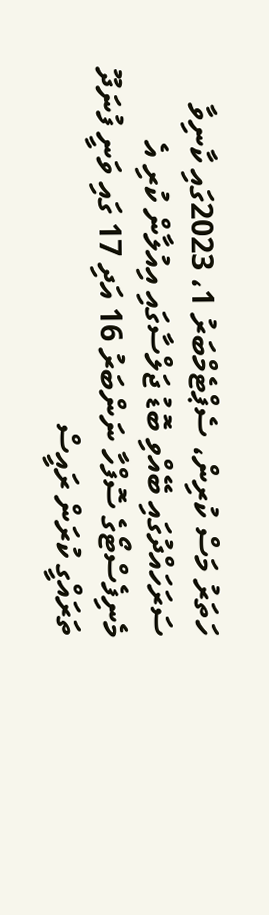ހަތަރު މަސް ކުރިން، ސެޕްޓެމްބަރު 1، 2023ގައި ކާނިވާ ސަރަހައްދުގައި ބޭއްވި ބޮޑު ޖަލްސާގައި އިއުލާން ކުރި އެ މެނިފެސްޓޯގެ ސޮފްހާ ނަންބަރު 16 އަދި 17 ގައި ވަނީ ފުނަދޫ ތަރައްގީ ކުރަން ރައީސް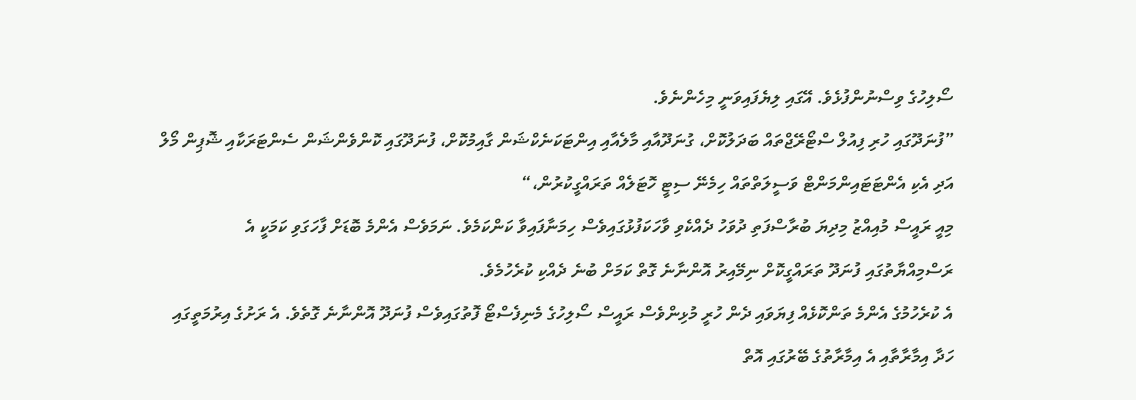ސޯލިހުގެ ވިސްނުންފުޅެވެ. އޭގައި ލިޔެފައިވަނީ މިހެންނެވެ.
”ފުނަދޫގައި ހުރި ފިއުލް ސްޓޯރޭޖްތައް ބަދަލުކޮށް، ގުނަދޫއާއި މާލެއާއި އިންޓަކަނެކްޝަން ގާއިމުކޮށް، ފުނަދޫގައި ކޮންވެންޝަން ސެންޓަރަކާއި ޝޮޕިން މޯލް އަދި އެކި އެންޓަޓައިންމަންޓް ވަސީލަތްތައް ހިމެނޭ ސިޓީ ހޮޓަލެއް ތަރައްގީކުރުން،“
މިއީ ރައީސް މުއިއްޒު މިދިޔަ ބުރާސްފަތި ދުވަހު ދެއްކެވި ވާހަކަފުޅުގައިވެސް ހިމަނާފައިވާ ކަންކަމެވެ. ނަމަވެސް އެންމެ ބޮޑަށް ފާހަގަވި ކަމަކީ އެ ރަސްމިއްޔާތުގައި ފުނަދޫ ތަރައްގީކޮށް ނިމޭއިރު އޮންނާނެ ގޮތް ކަމަށް ބުނެ ދެއްކި ކުރެހުމެވެ.
އެ ކުރެހުމުގެ އެންމެ ތަންކޮޅެއް ފިޔަވައި ދެން ހުރީ މުޅިންވެސް ރައީސް ސޯލިހުގެ މެނިފެސްޓޯ ފޮތުގައިވެސް ފުނަދޫ އޮންނާނެ ގޮތެވެ. އެ ރަށުގެ އިރުމަތީގައި ހަދާ އިމާރާތާއި އެ އިމާރާތުގެ ބޭރުގައި އޮތް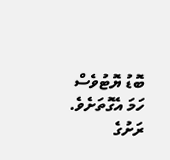ބޮޑު ޔޮޓުވެސް ހަމަ އެގޮތަށެވެ. ރަށުގެ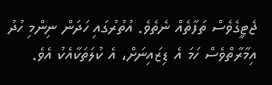ޖެޓީގެވެސް ތަފާތެއް ނެތެވެ. އުތުރުގައި ހަދަން ނިންމި ހުދު އިމާރާތްވެސް ހަމަ އެ ޑިޒައިނަށް، އެ ކުލަތަކާއެކު އެވެ.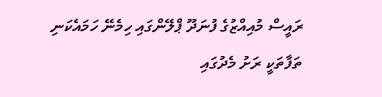ރައީސް މުއިއްޒުގެ ފުނަދޫ ޕްލޭންގައި ހިމެނޭ ހަމައެކަނި ތަފާތަކީ ރަށު މެދުގައި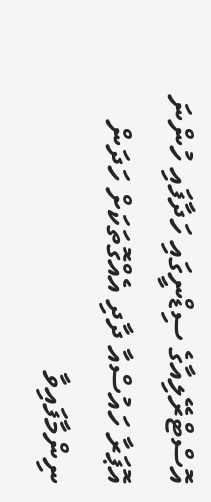އޮސްޓްރޭލިއާގެ ސިޑްނީގައި ހަދާފައި ހުންނަ އޮޕަރާ ހައުސްއާ ދާދި އެއްގޮތަކަށް ހަދަން ނިންމާފައިވާ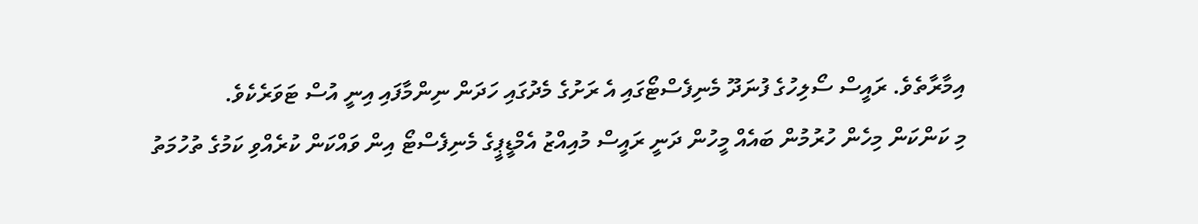އިމާރާތެވެ. ރައީސް ސޯލިހުގެ ފުނަދޫ މެނިފެސްޓޯގައި އެ ރަށުގެ މެދުގައި ހަދަން ނިންމާފައި އިނީ އުސް ޓަވަރެކެވެ.
މި ކަންކަން މިހެން ހުރުމުން ބައެއް މީހުން ދަނީ ރައީސް މުއިއްޒު އެމްޑީޕީގެ މެނިފެސްޓޯ އިން ވައްކަން ކުރެއްވި ކަމުގެ ތުހުމަތު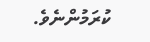ކުރަމުންނެވެ.